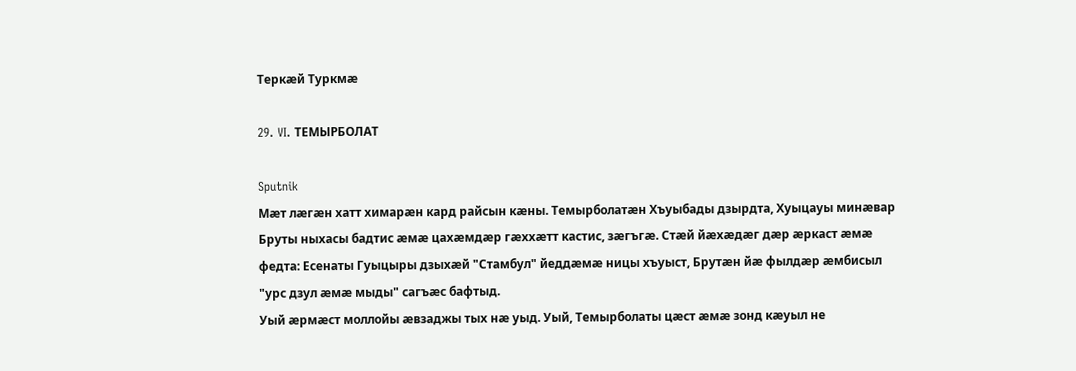Теркæй Туркмæ

29. VI. ТЕМЫРБОЛАТ

Sputnik
Мæт лæгæн хатт химарæн кард райсын кæны. Темырболатæн Хъуыбады дзырдта, Хуыцауы минæвар Бруты ныхасы бадтис æмæ цахæмдæр гæххæтт кастис, зæгъгæ. Стæй йæхæдæг дæр æркаст æмæ федта: Есенаты Гуыцыры дзыхæй "Стамбул" йеддæмæ ницы хъуыст, Брутæн йæ фылдæр æмбисыл "урс дзул æмæ мыды" сагъæс бафтыд.
Уый æрмæст моллойы æвзаджы тых нæ уыд. Уый, Темырболаты цæст æмæ зонд кæуыл не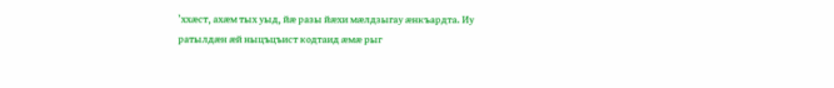’ххæст, ахæм тых уыд, йæ разы йæхи мæлдзыгау æнкъардта. Иу ратылдæн æй ныцъцъист кодтаид æмæ рыг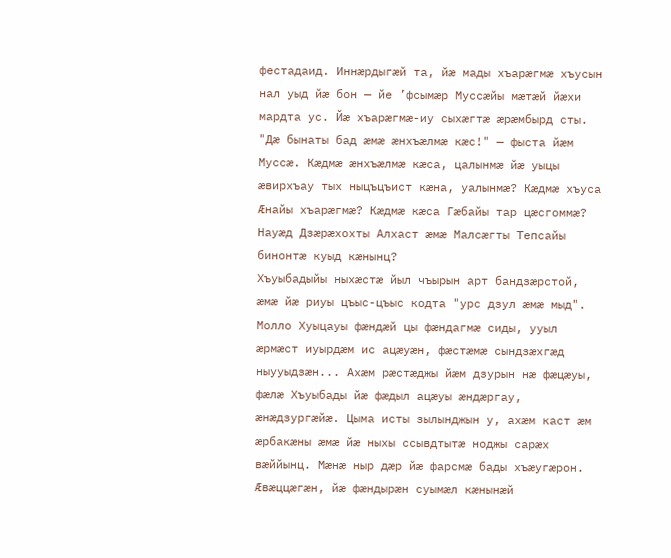фестадаид. Иннæрдыгæй та, йæ мады хъарæгмæ хъусын нал уыд йæ бон — йе ’фсымæр Муссæйы мæтæй йæхи мардта ус. Йæ хъарæгмæ-иу сыхæгтæ æрæмбырд сты.
"Дæ бынаты бад æмæ æнхъæлмæ кæс!" — фыста йæм Муссæ. Кæдмæ æнхъæлмæ кæса, цалынмæ йæ уыцы æвирхъау тых ныцъцъист кæна, уалынмæ? Кæдмæ хъуса Æнайы хъарæгмæ? Кæдмæ кæса Гæбайы тар цæсгоммæ? Науæд Дзæрæхохты Алхаст æмæ Малсæгты Тепсайы бинонтæ куыд кæнынц?
Хъуыбадыйы ныхæстæ йыл чъырын арт бандзæрстой, æмæ йæ риуы цъыс-цъыс кодта "урс дзул æмæ мыд". Молло Хуыцауы фæндæй цы фæндагмæ сиды, ууыл æрмæст иуырдæм ис ацæуæн, фæстæмæ сындзæхгæд ныууыдзæн... Ахæм рæстæджы йæм дзурын нæ фæцæуы, фæлæ Хъуыбады йæ фæдыл ацæуы æндæргау, æнæдзургæйæ. Цыма исты зылынджын у, ахæм каст æм æрбакæны æмæ йæ ныхы ссывдтытæ ноджы сарæх вæййынц. Мæнæ ныр дæр йæ фарсмæ бады хъæугæрон. Æвæццæгæн, йæ фæндырæн суымæл кæнынæй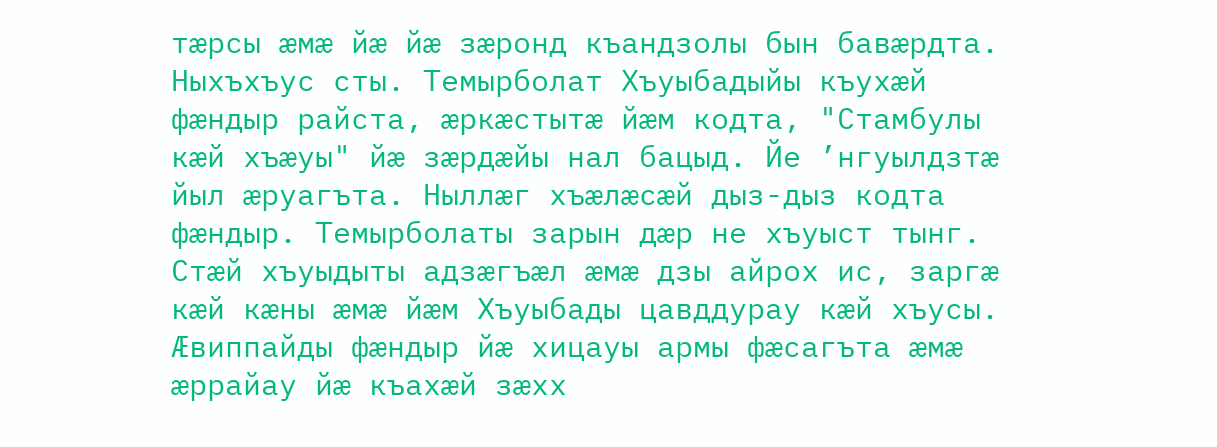тæрсы æмæ йæ йæ зæронд къандзолы бын бавæрдта.
Ныхъхъус сты. Темырболат Хъуыбадыйы къухæй фæндыр райста, æркæстытæ йæм кодта, "Стамбулы кæй хъæуы" йæ зæрдæйы нал бацыд. Йе ’нгуылдзтæ йыл æруагъта. Ныллæг хъæлæсæй дыз-дыз кодта фæндыр. Темырболаты зарын дæр не хъуыст тынг. Стæй хъуыдыты адзæгъæл æмæ дзы айрох ис, заргæ кæй кæны æмæ йæм Хъуыбады цавддурау кæй хъусы. Æвиппайды фæндыр йæ хицауы армы фæсагъта æмæ æррайау йæ къахæй зæхх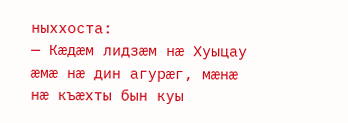ныххоста:
— Кæдæм лидзæм нæ Хуыцау æмæ нæ дин агурæг, мæнæ нæ къæхты бын куы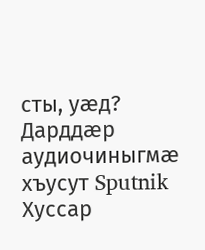сты, уæд?
Дарддæр аудиочиныгмæ хъусут Sputnik Хуссар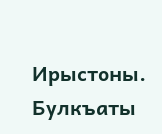Ирыстоны.
Булкъаты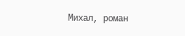Михал, роман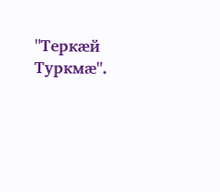"Теркæй Туркмæ".